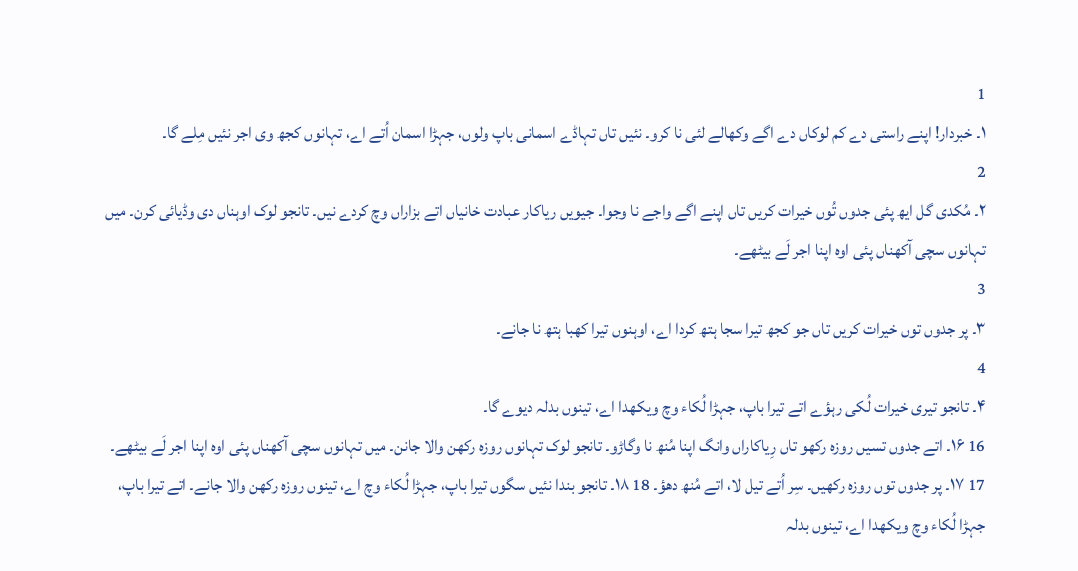1
۱۔ خبردار! اپنے راستی دے کم لوکاں دے اگے وکھالے لئی نا کرو۔ نئیں تاں تہاڈے اسمانی باپ ولوں، جہڑا اسمان اُتے اے، تہانوں کجھ وی اجر نئیں مِلے گا۔
2
۲۔ مُکدی گل ایھ پئی جدوں تُوں خیرات کریں تاں اپنے اگے واجے نا وجوا۔ جیویں ریاکار عبادت خانیاں اتے بزاراں وچ کردے نیں۔ تانجو لوک اوہناں دی وڈیائی کرن۔ میں تہانوں سچی آکھناں پئی اوہ اپنا اجر لَے بیٹھے۔
3
۳۔ پر جدوں توں خیرات کریں تاں جو کجھ تیرا سجا ہتھ کردا اے، اوہنوں تیرا کھبا ہتھ نا جانے۔
4
۴۔ تانجو تیری خیرات لُکی رہؤے اتے تیرا باپ، جہڑا لُکاء وچ ویکھدا اے، تینوں بدلہ دیوے گا۔
16 ۱۶۔ اتے جدوں تسیں روزہ رکھو تاں رِیاکاراں وانگ اپنا مُنھ نا وگاڑو۔ تانجو لوک تہانوں روزہ رکھن والا جانن۔ میں تہانوں سچی آکھناں پئی اوہ اپنا اجر لَے بیٹھے۔ 17 ۱۷۔ پر جدوں توں روزہ رکھیں۔ سِر اُتے تیل لا، اتے مُنھ دھؤ۔ 18 ۱۸۔ تانجو بندا نئیں سگوں تیرا باپ، جہڑا لُکاء وچ اے، تینوں روزہ رکھن والا جانے۔ اتے تیرا باپ، جہڑا لُکاء وچ ویکھدا اے، تینوں بدلہ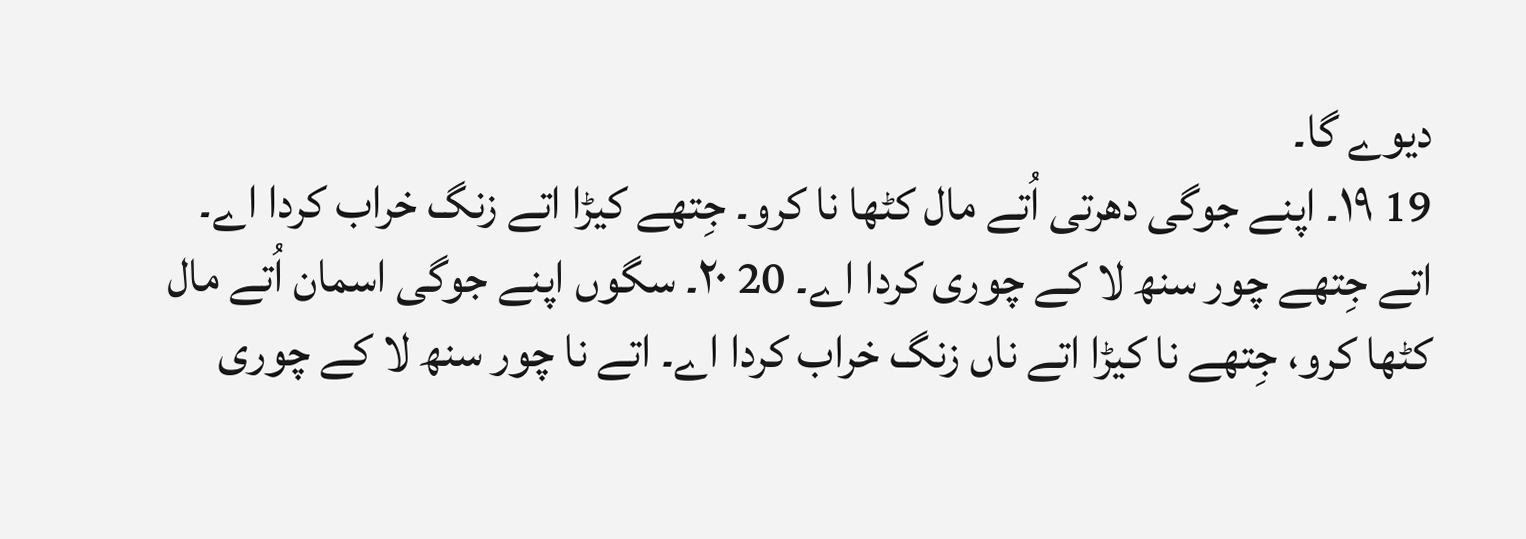دیوے گا۔
19 ۱۹۔ اپنے جوگی دھرتی اُتے مال کٹھا نا کرو۔ جِتھے کیڑا اتے زنگ خراب کردا اے۔ اتے جِتھے چور سنھ لا کے چوری کردا اے۔ 20 ۲۰۔ سگوں اپنے جوگی اسمان اُتے مال کٹھا کرو، جِتھے نا کیڑا اتے ناں زنگ خراب کردا اے۔ اتے نا چور سنھ لا کے چوری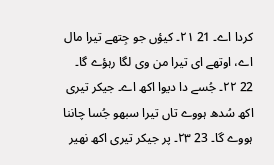کردا اے۔ 21 ۲۱۔ کیؤں جو جِتھے تیرا مال اے، اوتھے ای تیرا من وی لگا رہؤے گا۔
22 ۲۲۔ جُسے دا دیوا اکھ اے۔ جیکر تیری اکھ سُدھ ہووے تاں تیرا سبھو جُسا چاننا ہووے گا۔ 23 ۲۳۔ پر جیکر تیری اکھ نھیر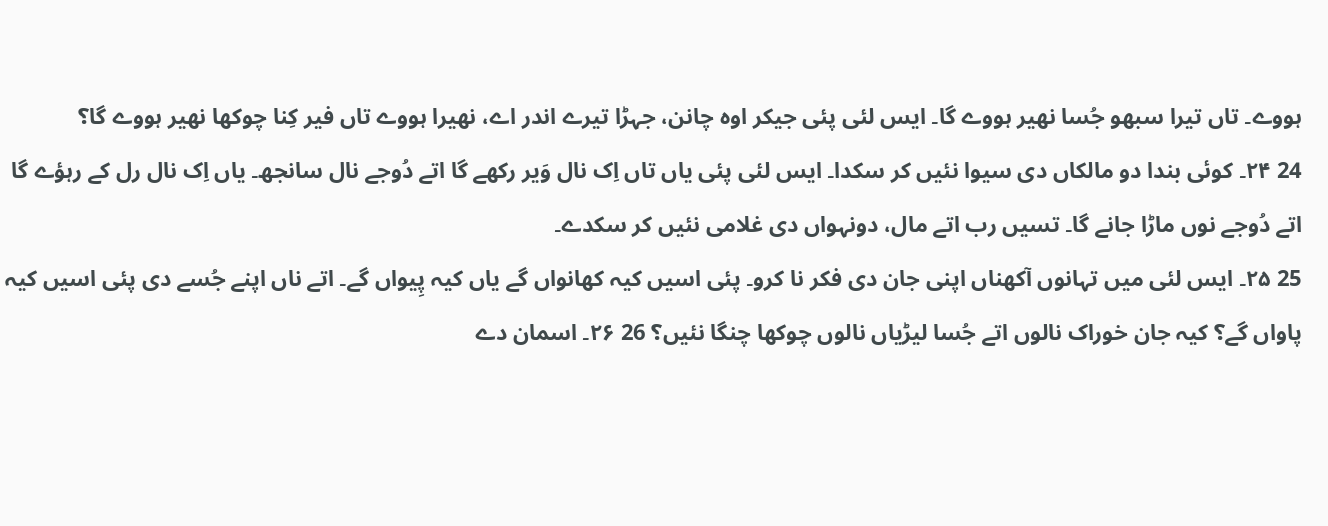ہووے۔ تاں تیرا سبھو جُسا نھیر ہووے گا۔ ایس لئی پئی جیکر اوہ چانن، جہڑا تیرے اندر اے، نھیرا ہووے تاں فیر کِنا چوکھا نھیر ہووے گا؟
24 ۲۴۔ کوئی بندا دو مالکاں دی سیوا نئیں کر سکدا۔ ایس لئی پئی یاں تاں اِک نال وَیر رکھے گا اتے دُوجے نال سانجھ۔ یاں اِک نال رل کے رہؤے گا اتے دُوجے نوں ماڑا جانے گا۔ تسیں رب اتے مال، دونہواں دی غلامی نئیں کر سکدے۔
25 ۲۵۔ ایس لئی میں تہانوں آکھناں اپنی جان دی فکر نا کرو۔ پئی اسیں کیہ کھانواں گے یاں کیہ پِیواں گے۔ اتے ناں اپنے جُسے دی پئی اسیں کیہ پاواں گے؟ کیہ جان خوراک نالوں اتے جُسا لیڑیاں نالوں چوکھا چنگا نئیں؟ 26 ۲۶۔ اسمان دے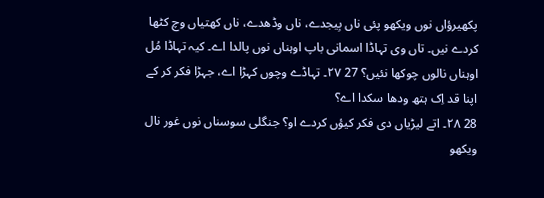پکھیرؤاں نوں ویکھو پئی ناں بِیجدے، ناں وڈھدے، ناں کھتیاں وچ کٹھا کردے نیں۔ تاں وی تہاڈا اسمانی باپ اوہناں نوں پالدا اے۔ کیہ تہاڈا مُل اوہناں نالوں چوکھا نئیں؟ 27 ۲۷۔ تہاڈے وچوں کہڑا اے، جہڑا فکر کر کے اپنا قد اِک ہتھ ودھا سکدا اے؟
28 ۲۸۔ اتے لیڑیاں دی فکر کیؤں کردے او؟ جنگلی سوسناں نوں غور نال ویکھو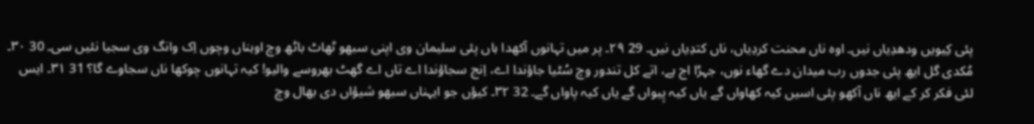پئی کِیویں ودھدِیاں نیں۔ اوہ ناں محنت کردِیاں، ناں کتدِیاں نیں۔ 29 ۲۹۔ پر میں تہانوں آکھدا ہاں پئی سلیمان وی اپنی سبھو ٹھاٹ باٹھ وچ اوہناں وچوں اِک وانگ وی سجیا نئیں سی۔ 30 ۳۰۔ مُکدی گل ایھ پئی جدوں رب میدان دے گھاء نوں، جہڑا اج ہے، اتے کل تندور وچ سُٹیا جاؤندا اے، اِنج سجاؤندا اے تاں اے گھٹ بھروسے والیو! کیہ تہانوں چوکھا ناں سجاوے گا؟ 31 ۳۱۔ ایس لئی فکر کر کے ایھ ناں آکھو پئی اسیں کیہ کھاواں گے یاں کیہ پِیواں گے یاں کیہ پاواں گے۔ 32 ۳۲۔ کیؤں جو ایہناں سبھو شیؤاں دی بھال وچ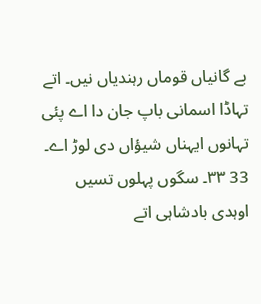بے گانیاں قوماں رہندیاں نیں۔ اتے تہاڈا اسمانی باپ جان دا اے پئی تہانوں ایہناں شیؤاں دی لوڑ اے۔ 33 ۳۳۔ سگوں پہلوں تسیں اوہدی بادشاہی اتے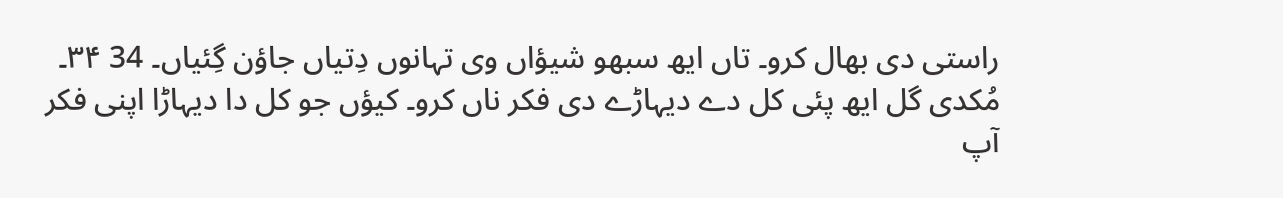راستی دی بھال کرو۔ تاں ایھ سبھو شیؤاں وی تہانوں دِتیاں جاؤن گِئیاں۔ 34 ۳۴۔ مُکدی گل ایھ پئی کل دے دیہاڑے دی فکر ناں کرو۔ کیؤں جو کل دا دیہاڑا اپنی فکر آپ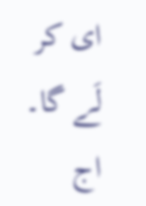ای کر لَے گا۔ اج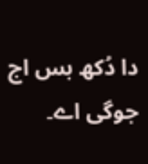دا دُکھ بس اج جوگی اے۔